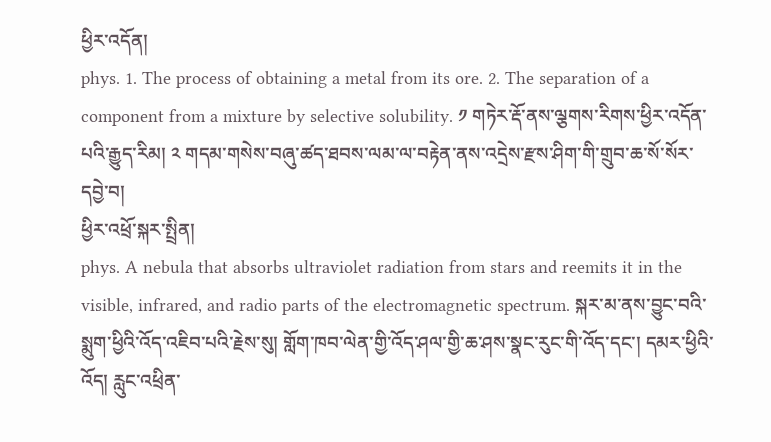ཕྱིར་འདོན།
phys. 1. The process of obtaining a metal from its ore. 2. The separation of a component from a mixture by selective solubility. ༡ གཏེར་རྡོ་ནས་ལྕགས་རིགས་ཕྱིར་འདོན་པའི་རྒྱུད་རིམ། ༢ གདམ་གསེས་བཞུ་ཚད་ཐབས་ལམ་ལ་བརྟེན་ནས་འདྲེས་རྫས་ཤིག་གི་གྲུབ་ཆ་སོ་སོར་དབྱེ་བ།
ཕྱིར་འཕྲོ་སྐར་སྤྲིན།
phys. A nebula that absorbs ultraviolet radiation from stars and reemits it in the visible, infrared, and radio parts of the electromagnetic spectrum. སྐར་མ་ནས་བྱུང་བའི་སྨུག་ཕྱིའི་འོད་འཇིབ་པའི་རྗེས་སུ། གློག་ཁབ་ལེན་གྱི་འོད་ཤལ་གྱི་ཆ་ཤས་སྣང་རུང་གི་འོད་དང་། དམར་ཕྱིའི་འོད། རླུང་འཕྲིན་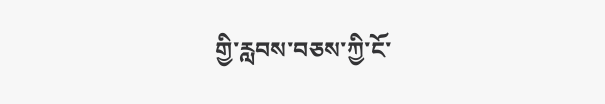གྱི་རླབས་བཅས་ཀྱི་ངོ་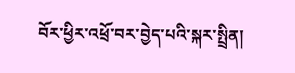བོར་ཕྱིར་འཕྲོ་བར་བྱེད་པའི་སྐར་སྤྲིན།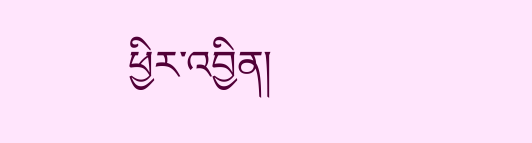ཕྱིར་འབྱིན།